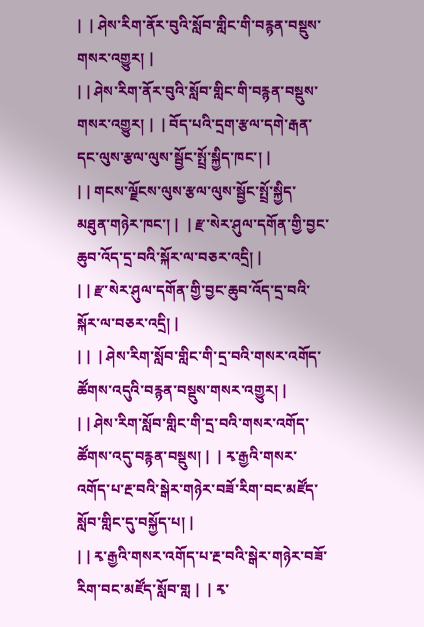|  | ཤེས་རིག་ནོར་བུའི་སློབ་གླིང་གི་བརྙན་བསྡུས་གསར་འགྱུར། |
| | ཤེས་རིག་ནོར་བུའི་སློབ་གླིང་གི་བརྙན་བསྡུས་གསར་འགྱུར། |  | བོད་པའི་དྲག་རྩལ་དགེ་རྒན་དང་ལུས་རྩལ་ལུས་སྦྱོང་སྤྲོ་སྐྱིད་ཁང་། |
| | གངས་ལྗོངས་ལུས་རྩལ་ལུས་སྦྱོང་སྤྲོ་སྐྱིད་མཐུན་གཉེར་ཁང་། |  | རྫ་སེར་ཤུལ་དགོན་གྱི་བྱང་ཆུབ་འོད་དྲ་བའི་སྐོར་ལ་བཅར་འདྲི། |
| | རྫ་སེར་ཤུལ་དགོན་གྱི་བྱང་ཆུབ་འོད་དྲ་བའི་སྐོར་ལ་བཅར་འདྲི། |
| |  | ཤེས་རིག་སློབ་གླིང་གི་དྲ་བའི་གསར་འགོད་ཚོགས་འདུའི་བརྙན་བསྡུས་གསར་འགྱུར། |
| | ཤེས་རིག་སློབ་གླིང་གི་དྲ་བའི་གསར་འགོད་ཚོགས་འདུ་བརྙན་བསྡུས། |  | རྭ་རྒྱའི་གསར་འགོད་པ་རྔ་བའི་སྒེར་གཉེར་བཟོ་རིག་བང་མཛོད་སློབ་གླིང་དུ་བསྐྱོད་པ། |
| | རྭ་རྒྱའི་གསར་འགོད་པ་རྔ་བའི་སྒེར་གཉེར་བཟོ་རིག་བང་མཛོད་སློབ་གླ |  | རྭ་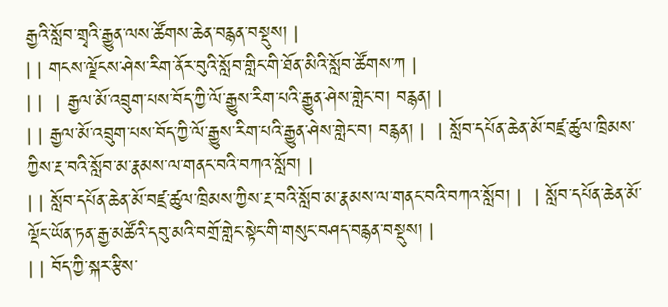རྒྱའི་སློབ་གྲྭའི་རྒྱུན་ལས་ཚོགས་ཆེན་བརྙན་བསྡུས། |
| | གངས་ལྗོངས་ཤེས་རིག་ནོར་བུའི་སློབ་གླིང་གི་ཐོན་མིའི་སློབ་ཚོགས་ཀ |
| |  | རྒྱལ་མོ་འབྲུག་པས་བོད་ཀྱི་ལོ་རྒྱུས་རིག་པའི་རྒྱུན་ཤེས་གླེང་བ། བརྙན། |
| | རྒྱལ་མོ་འབྲུག་པས་བོད་ཀྱི་ལོ་རྒྱུས་རིག་པའི་རྒྱུན་ཤེས་གླེང་བ། བརྙན། |  | སློབ་དཔོན་ཆེན་མོ་བཛྲ་ཚུལ་ཁྲིམས་ཀྱིས་རྔ་བའི་སློབ་མ་རྣམས་ལ་གནང་བའི་བཀའ་སློབ། |
| | སློབ་དཔོན་ཆེན་མོ་བཛྲ་ཚུལ་ཁྲིམས་ཀྱིས་རྔ་བའི་སློབ་མ་རྣམས་ལ་གནང་བའི་བཀའ་སློབ། |  | སློབ་དཔོན་ཆེན་མོ་ལྡོང་ཡོན་ཏན་རྒྱ་མཚོའི་དབུ་མའི་བགྲོ་གླེང་སྟེང་གི་གསུང་བཤད་བརྙན་བསྡུས། |
| | བོད་ཀྱི་སྐར་རྩིས་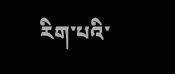རིག་པའི་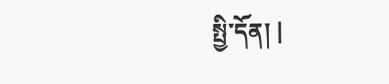སྤྱི་དོན། |